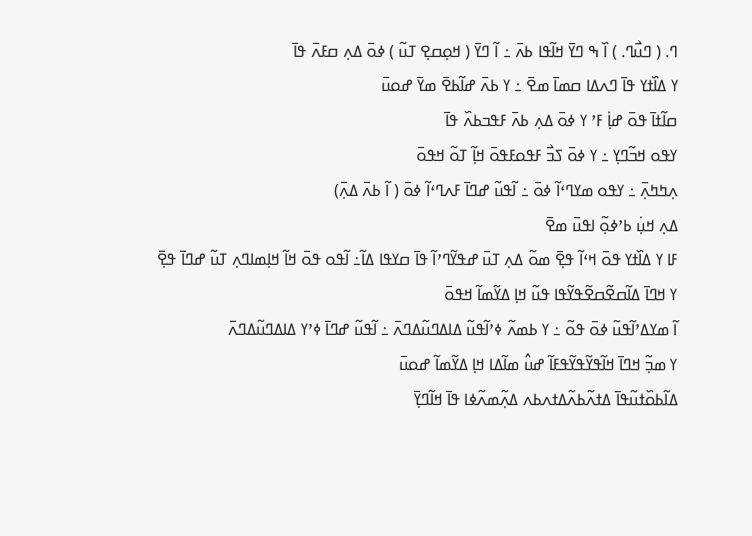ߣ. ( ߣߎ߯ߣ. ) ߊ߰ ߒ ߣߌ߫ ߞߊ߬ߟߊ ߕߍ߫ ߸ ߊ߬ ߣߌ߫ ( ߞߋ߲ߛߐ߲ ߠߎ߬ ) ߦߋ߫ ߡߍ߲ ߛߓߍ߫ ߟߊ߫
ߌ ߡߊ߰ߙߌ ߟߊ߫ ߣߍߡߊ ߛߘߊ߫ ߘߐ߫ ߸ ߌ ߕߍ߫ ߝߊ߬ߕߐ߫ ߘߌ߫ ߝߋߎ߫
ߛߊ߬ߙߊ߫ ߟߋ߫ ߝߊ߲߭ ߓߴ ߌ ߦߋ߫ ߡߍ߲ ߕߍ߫ ߓߟߏߕߍ߰ ߟߊ߫
ߌߟߋ ߞߏ߬ߣߌ߲ ߸ ߌ ߦߋ߫ ߖߏ߯ ߓߟߋߓߟߋ߫ ߞߊ߲߬ ߠߋ߬ ߞߟߋ߫
ߍ߲ߤߤߍ߲߫ ߸ ߌߟߋ ߘߌߣߵߊ߬ ߦߋ߫ ߸ ߊ߬ߟߎ߬ ߝߣߊ߫ ߓߍߣߵߊ߬ ߦߋ߫ ( ߊ߬ ߕߍ߫ ߡߍ߲߫)
ߡߍ߲ ߞߎ߲߭ ߕߴߦߋ߲߬ ߊߟߎ߫ ߘߐ߫
ߓߊ ߌ ߡߊ߰ߙߌ ߟߋ߫ ߞߵߊ߬ ߟߐ߲߫ ߘߋ߬ ߡߍ߲ ߠߎ߫ ߝߟߌ߬ߣߴߊ߬ ߟߊ߫ ߛߌߟߊ ߡߊ߬߸ ߊ߬ߟߋ ߟߋ߫ ߞߊ߬ ߞߊ߲ߘߊߣߍ߲ ߠߎ߬ ߝߣߊ߫ ߟߐ߲߫
ߌ ߞߣߊ߫ ߡߊ߬ߛߐ߬ߛߐ߬ߟߌ߬ߟߊ ߟߎ߬ ߞߊ߲ ߡߌ߬ߘߊ߬ ߞߟߋ߫
ߊ߬ ߘߌߡߴߊ߬ߟߎ߬ ߦߋ߫ ߟߋ߬ ߸ ߌ ߕߘߍ߬ ߦߴߊ߬ߟߎ߬ ߡߊߡߣߎ߬ߡߣߍ߫ ߸ ߊ߬ߟߎ߬ ߝߣߊ߫ ߦߴߌ ߡߊߡߣߎ߬ߡߣߍ߫
ߌ ߘߏ߲߬ ߞߣߊ߫ ߞߊ߬ߟߌ߬ߟߌ߬ߟߓߊ߬ ߝߎ߮ ߘߊ߬ߡߊ ߞߊ߲ ߡߌ߬ߘߊ߬ ߝߋߎ߫
ߡߊ߬ߕߋ߰ߙߎ߬ߟߊ߫ ߡߙߍ߬ߕߍ߬ߡߙߍߕߍ ߡߍ߲߬ߘߍ߬ߦߊ ߟߊ߫ ߞߊ߬ߣߌ߲߫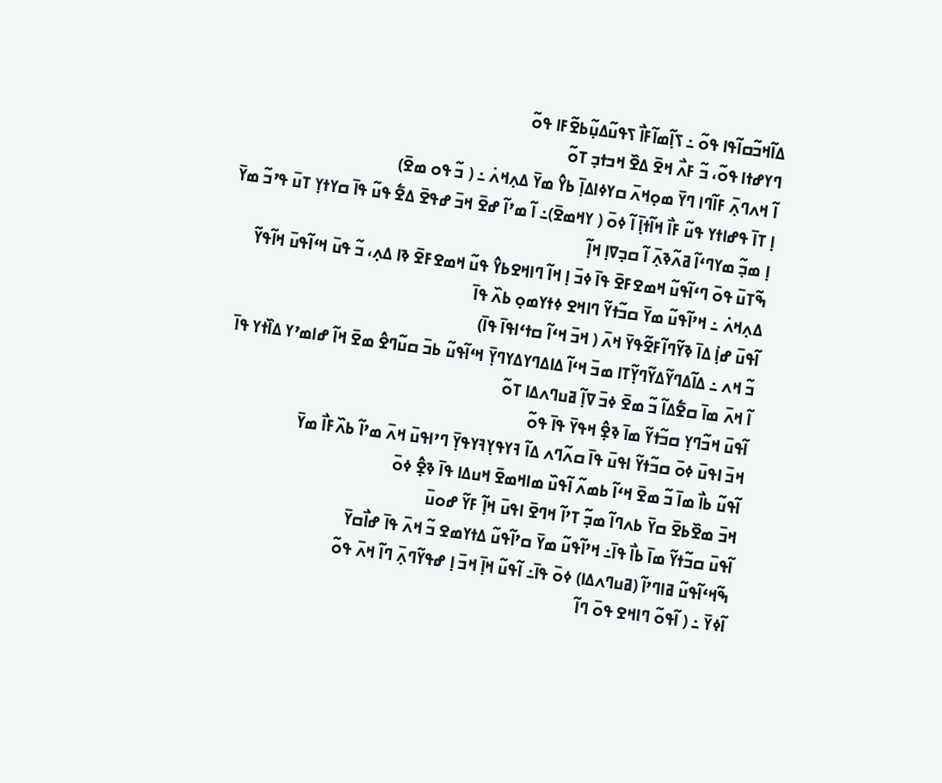ߡߊ߬ߞߏ߬ߛߊ߬ߟߊ ߟߋ߬ ߸ ߖߊ߲߬ߘߊ߬ߓߊ߯ ߖߟߎ߬ߡߎ߲߬ߕߐ߬ߓߊ ߟߋ߬
ߣߌߝߙߊ ߟߋ߬، ߏ߬ ߓߍ߯ ߞߐ߫ ߡߐ߰ ߞߏߙߏ߲ ߠߋ߬
ߊ߬ ߞߍߣߍ߲߫ ߓߊ߬ߣߊ ߣߌ߫ ߘߋ߲ߞߍ߫ ߛߌߦߊߡߊ߲߫ ߕߌ߮ ߘߌ߫ ߡߍ߲ߞߍ߭ ߸ ( ߏ߬ ߟߋ ߘߐ߫)
ߊ߲ ߠߊ߫ ߟߝߊߙߌ ߟߎ߬ ߓߊ߯ ߞߊ߬ߙߊ߲߫ ߊ߬ ߦߋ߫ ( ߌߞߘߐ߫)߸ ߊ߬ ߘߴߊ߬ ߝߐ߫ ߞߏ߫ ߝߟߐ߫ ߡߐ߱ ߟߎ߬ ߟߊ߫ ߛߌߙߌ߲ ߠߎ߫ ߟߴߏ߬ ߘߌ߫
ߊ߲ ߘߏ߲߬ ߘߌߣߵߊ߬ ߥߍ߬ߢߍ߲߫ ߊ߬ ߛߏ߲ߜߊ߲ ߞߊ߲߬
ߒ߬ߠߎ߫ ߟߋ߫ ߣߵߊ߬ߟߎ߬ ߞߘߐߓߐ߫ ߟߊ߫ ߦߏ߫ ߊ߲ ߞߊ߬ ߣߊߞߐߕߌ߮ ߟߎ߬ ߞߘߐߓߐ߫ ߢߊ ߡߍ߲، ߏ߬ ߟߎ߫ ߞߵߊ߬ߟߎ߫ ߞߊ߬ߟߌ߬ ߡߍ߲ߞߍ߭ ߸ ߞߴߊ߬ߟߎ߬ ߘߌ߫ ߛߏ߬ߙߌ߬ ߣߊߞߐ ߦߙߌߘߋ߲ ߕߍ߰ ߟߊ߫
ߊ߬ߟߎ߫ ߝߊ߲߭ ߡߊ߫ ߢߌ߬ߣߊ߬ߓߐ߬ߟߌ߫ ߞߍ߫ ( ߞߏ߫ ߞߵߊ߬ ߛߙߵߊߟߊ߫ ߟߊ߫)
ߏ߬ ߞߍ ߸ ߡߊ߬ߡߣߌ߬ߡߌ߬ߣߌ߲߬ߠߊ ߘߏ߫ ߞߵߊ߬ ߡߊߡߣߌߡߌߣߌ߲߫ ߞߵߊ߬ߟߎ߬ ߕߏ߫ ߛߎ߬ߣߐ߮ ߘߐ߫ ߞߊ߬ ߝߊߘߴߌ ߡߊ߰ߙߌ ߟߊ߫
ߊ߬ ߞߍ߫ ߘߊ߫ ߛߐ߱ߡߊ߬ ߏ߬ ߘߐ߫ ߦߏ߫ ߜߊ߲߬ ߥߎߣߍߡߊ ߠߋ߬
ߊ߬ߟߎ߫ ߞߏ߬ߣߌ߲ ߛߏ߬ߙߌ߬ ߘߊ߫ ߢߐ߲߮ ߞߟߌ߫ ߟߊ߫ ߟߋ߬
ߞߏ߫ ߊߟߎ߫ ߦߋ߫ ߛߏ߬ߙߌ߬ ߊߟߎ߫ ߟߊ߫ ߛߍ߬ߣߍ ߡߊ߬ ߔߌߟߌ߲ߔߌߟߌ߲߫ ߣߴߊߟߎ߫ ߞߍ߫ ߘߴߊ߬ ߕߍ߰ߓߊ߯ ߘߌ߫
ߊ߬ߟߎ߬ ߕߊ߯ ߘߊ߫ ߏ߬ ߘߐ߫ ߞߵߊ߬ ߕߘߍ߬ ߊ߬ߟߎ߰ ߘߊߞߘߐ߫ ߞߎߡߊ ߟߊ߫ ߢߐ߲߮ ߦߋ߫
ߞߏ߫ ߘߐ߰ߕߐ߫ ߛߌ߫ ߕߍߣߊ߬ ߘߏ߲߬ ߠߴߊ߬ ߞߣߐ߫ ߊߟߎ߫ ߞߊ߲߬ ߓߌ߬ ߝߋߎ߫
ߊ߬ߟߎ߫ ߛߏ߬ߙߌ߬ ߘߊ߫ ߕߊ߯ ߟߊ߫߸ ߞߴߊ߬ߟߎ߬ ߘߌ߫ ߛߴߊ߬ߟߎ߬ ߡߙߌߘߐ ߏ߬ ߞߍ߫ ߟߊ߫ ߝߊ߯ߛߌ߫
ߒ߬ߞߵߊ߬ߟߎ߬ ߥߊߣߴߊ߬ (ߥߎߣߍߡߊ) ߦߋ߫ ߟߊ߫߸ ߊ߬ߟߎ߬ ߞߊ߲߫ ߞߏ߫ ߊ߲ ߝߟߌ߬ߣߍ߲߫ ߣߊ߬ ߞߍ߫ ߟߋ߬
ߊ߬ߦߌ߫ ߸ ( ߊ߬ߟߋ߬ ߣߊߞߐ ߟߋ߫ ߣߊ߬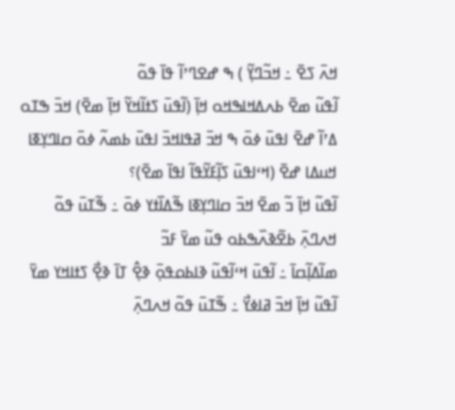ߞߍ߫ ߖߐ߫ ߸ ߞߏ߬ߣߌ߲߬ ) ߒ ߝߐߣߴߊ߬ ߟߊ߫ ߟߋ߬
ߊ߬ߟߎ߬ ߘߐ߫ ߕߍߡߞߊߒߞߋ ߞߊ߲߫ (ߊ߬ߟߎ߫ ߖߙߊ߬ߞߌ߬ ߞߊ߲߫ ߘߐ߫) ߞߏ߫ ߒߠߋ ߡߴߊ߬ ߝߐ߫ ߊߟߎ߫ ߦߋ߫ ߒ ߞߏ߫ ߥߟߊߞߏ߫ ߊߟߎ߫ ߕߘߍ߬ ߦߋ߫ ߛߊߣߌ߲ߧߊ ߞߎߡߊ ߝߐ߫ (ߞߵߊߟߎ߫ ߖߊ߲߬ߓߌ߬ߟߊ߬ ߊߟߊ߫ ߘߐ߫)؟
ߊ߬ߟߎ߬ ߞߊ߲߫ ߏ߬ ߘߐ߫ ߞߏ߫ ߛߊߣߌ߲ߧߊ ߒ߬ߡߊ߰ߙߌ ߦߋ߫ ߸ ߒ߬ߠߎ߫ ߟߋ߬ ߞߍߣߍ߲߫ ߕߐ߬ߢߍ߰ߒߕߋ ߟߎ߬ ߘߌ߫ ߓߏ߬
ߘߊ߬ߡߊ߲߬ߛߊ߫ ߸ ߊ߬ߟߎ߫ ߞߵߊ߬ߟߎ߬ ߢߊߕߋߟߋ߲߫ ߢߐ߲߮ ߠߊ߫ ߢߐ߲߯ ߖߙߊߞߌ ߘߌ߫
ߊ߬ߟߎ߬ ߞߊ߲߫ ߞߏ߫ ߥߊߦߌ߯ ߸ ߒ߬ߠߎ߫ ߟߋ߬ ߞߍߣߍ߲߫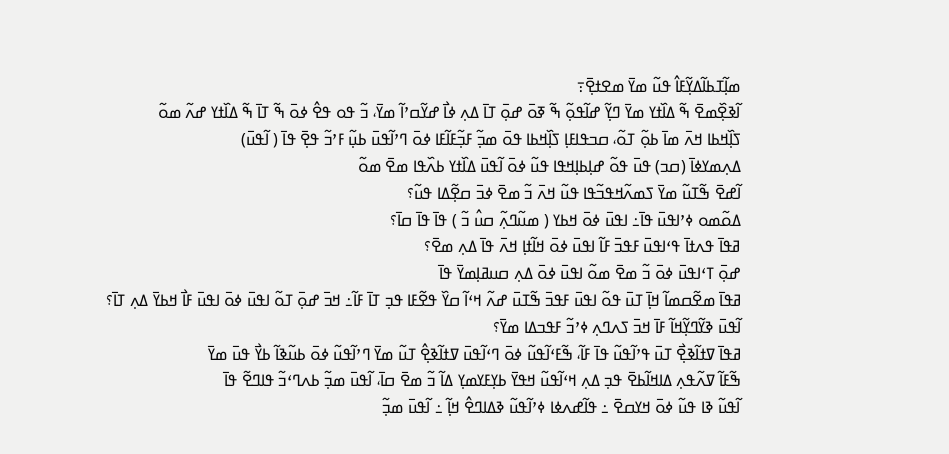ߘߊ߲߬ߠߕߊ߬ߡߌ߲߬ߓߊ߮ ߟߎ߬ ߘߌ߫ ߘߐߙߐ߲߫߹
ߊ߬ߢߐ߲߰ߘߐ߫ ߒ߬ ߡߊ߰ߙߌ ߘߌ߫ ߣߌ߲߬ ߝߊ߬ߟߋ߲߬ ߒ߬ ߧߋ߫ ߝߋ߲߫ ߠߊ߫ ߡߍ߲ ߦߊ߯ ߝߌ߬ߛߴߊ߬ ߘߌ߫، ߏ߬ ߟߋ ߟߐ߮ ߦߋ߫ ߒ߬ ߠߊ߫ ߒ߬ ߡߊ߰ߙߌ ߝߍ߬ ߘߋ߬
ߖߊ߲߰ߞߕߊ ߞߍ߫ ߘߊ߫ ߕߋ߲߬ ߠߋ߬، ߛߏߟߊߓߊ߲ ߖߊ߲߰ߞߕߊ ߟߋ߫ ߘߏ߲߬ ߓߏ߲߬ߓߊ߬ߓߊ ߦߋ߫ ߣߴߊ߬ߟߎ߫ ߕߎ߲߬ ߓߴߏ߬ ߟߐ߲߫ ߟߊ߫ ( ߊ߬ߟߎ߫)
ߡߍ߲ߘߌߦߊ߫ (ߛߏ) ߟߎ߫ ߟߋ߬ ߝߊ߲ߕߊ߲ߞߟߊ ߟߎ߬ ߦߋ߫ ߊ߬ߟߎ߫ ߡߊ߰ߙߌ ߕߍ߰ߟߊ ߘߐ߫ ߘߋ߬
ߊ߬ߝߐ߫ ߒ߬ߠߎ߬ ߘߌ߫ ߖߘߍ߬ߞߟߏ߬ߟߊ ߟߎ߬ ߞߍ߫ ߏ߬ ߘߐ߫ ߦߏ߫ ߛߐ߲߬ߡߊ ߟߎ߬؟
ߡߋ߬ߘߋ ߦߴߊߟߎ߫ ߟߊ߫߸ ߊߟߎ߫ ߦߋ߫ ߞߕߌ ( ߘߎ߬ߣߍ߲߬ ߛߎ߮ ߏ߬ ) ߟߊ߫ ߟߊ߫ ߛߊ߫؟
ߥߟߊ߫ ߟߍߙߊ߫ ߟߵߊߟߎ߫ ߓߟߏ߫ ߓߊ߬ ߊߟߎ߫ ߦߋ߫ ߞߊ߬ߙߊ߲ ߞߍ߫ ߟߊ߫ ߡߍ߲ ߘߐ߫؟
ߝߋ߲߫ ߠߵߊߟߎ߫ ߦߋ߫ ߏ߬ ߘߐ߫ ߘߋ߬ ߊߟߎ߫ ߦߋ߫ ߡߍ߲ ߛߎߥߊ߲ߘߌ߫ ߟߊ߫
ߥߟߊ߫ ߘߐ߬ߛߘߊ߬ ߞߊ߲߫ ߠߎ߫ ߟߋ߬ ߊߟߎ߫ ߓߟߏ߫ ߒ߬ߠߎ߫ ߝߍ߬ ߞߵߊ߬ ߛߌ߰ ߟߐ߬ߓߊ ߟߏ߲ ߠߊ߫ ߓߊ߬߸ ߞߏ߫ ߝߋ߲߫ ߠߋ߬ ߊߟߎ߫ ߦߋ߫ ߊߟߎ߫ ߓߊ߯ ߞߕߌ߫ ߡߍ߲ ߠߊ߫؟
ߊ߬ߟߎ߫ ߢߌ߬ߣߌ߲߬ߞߊ߬ ߓߊ߫ ߞߏ߫ ߖߍߣߍ߲ ߦߴߏ߬ ߓߟߏߡߊ ߘߌ߫؟
ߥߟߊ߫ ߜߙߊ߬ߢߐ߲߯ ߠߎ߫ ߟߴߊ߬ߟߎ߬ ߟߊ߫ ߓߊ߬، ߒ߬ߓߵߊ߬ߟߎ߬ ߦߋ߫ ߣߵߊ߬ߟߎ߫ ߜߙߊ߬ߢߐ߲߮ ߠߎ߬ ߘߌ߫ ߣߴߊ߬ߟߎ߬ ߦߋ߫ ߕߎ߬ߢߊ߬ ߕߌ߯ ߟߎ߫ ߘߌ߫
ߒ߬ߓߊ߬ ߜߍ߬ߟߍ߲ ߡߊߞߊ߬ߕߐ߫ ߟߏ߲ ߡߍ߲ ߞߵߊ߬ߟߎ߬ ߞߟߌ߫ ߕߌ߲ߓߌߘߌ߲ ߡߊ߬ ߏ߬ ߘߐ߫ ߛߊ߫، ߊ߬ߟߎ߫ ߘߏ߲߬ ߕߍߣߵߏ߬ ߟߊߣߐ߬ ߟߊ߫
ߊ߬ߟߎ߬ ߢߊ ߟߎ߬ ߦߋ߫ ߞߌߛߐ߫ ߸ ߟߊ߬ߝߍߦߊ ߦߴߊ߬ߟߎ߬ ߢߡߊߣߐ߮ ߞߊ߲߬ ߸ ߊ߬ߟߎ߫ ߘߏ߲߬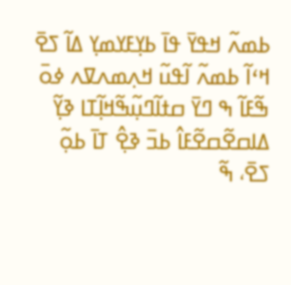ߕߘߍ߬ ߞߟߌ߫ ߟߊ߫ ߕߌ߲ߓߌߘߌ߲ ߡߊ߬ ߖߐ߫ ߞߵߊ߬ ߕߘߍ߬ ߊ߬ߟߎ߬ ߞߍ߲ߘߍߜߍ ߦߋ߫
ߒ߬ߓߊ߬ ߒ ߣߌ߫ ߛߙߊ߬ߣߎ߲߬ߒ߬ߞߊ߲߬ߠߊ ߢߌ߲߬ ߡߊߛߐ߬ߛߐ߬ߓߊ߮ ߕߏ߫ ߢߐ߲߮ ߠߊ߫ ߕߋ߲߬ ߖߐ߫، ߒ߬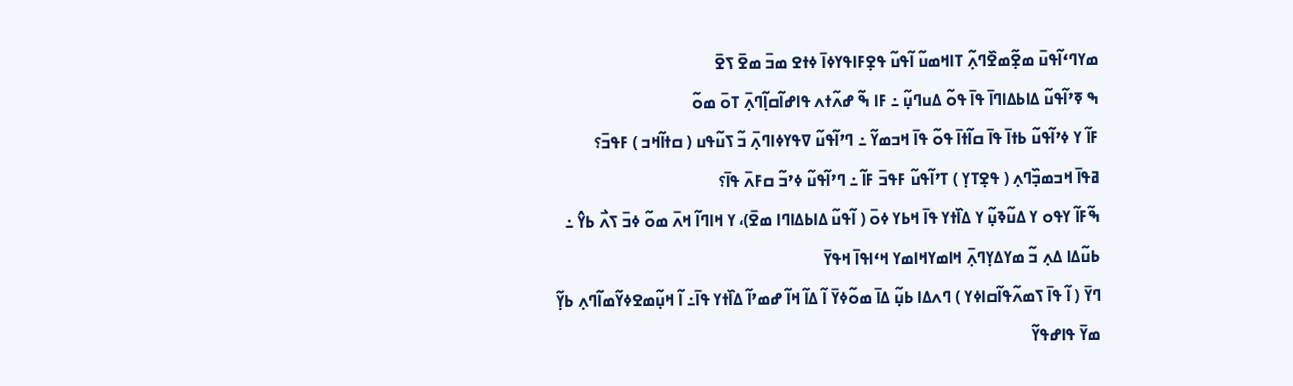ߘߌߣߵߊ߬ߟߎ߫ ߘߐ߲߬ߘߐ߰ߣߍ߲߬ ߠߊߞߘߎ߬ ߊ߬ߟߎ߬ ߟߐ߲ߓߊߟߌߦߊ߫ ߦߙߐ ߘߏ߫ ߘߐ߫ ߖߐ߫
ߒ ߧߴߊ߬ߟߎ߬ ߡߊߕߡߊߣߊ߫ ߟߊ߫ ߟߋ߬ ߡߎߣߎ߲߬ ߸ ߓߊ ߒ߬ ߝߍ߬ߙߍ ߟߊߝߊ߬ߛߊ߲߬ߣߍ߲߫ ߠߋ߫ ߘߋ߬
ߓߊ߬ ߌ ߦߴߊ߬ߟߎ߬ ߕߙߊ߫ ߟߊ߫ ߛߊ߬ߙߊ߫ ߟߋ߬ ߟߊ߫ ߞߏߘߌ߬ ߸ ߣߴߊ߬ߟߎ߬ ߜߟߌߦߊߣߍ߲߫ ߏ߬ ߖߎ߬ߟߎ ( ߛߙߊ߬ߞߏ ) ߓߟߏ߫؟
ߥߟߊ߫ ߞߏߘߏ߲߰ߣߍ߲ ( ߟߐ߲ߠߌ߲ ) ߠߴߊ߬ߟߎ߬ ߓߟߏ߫ ߓߊ߬ ߸ ߣߴߊ߬ߟߎ߬ ߦߴߏ߬ ߛߓߍ߫ ߟߊ߫؟
ߒ߬ߓߊ߬ ߌߟߋ ߌ ߡߎ߬ߢߎ߲߬ ߌ ߡߊ߰ߙߌ ߟߊ߫ ߞߕߌ ߦߋ߫ ( ߊ߬ߟߎ߬ ߡߊߕߡߊߣߊ ߘߐ߫)، ߌ ߞߊߣߊ߬ ߞߍ߫ ߘߋ߬ ߦߏ߫ ߖߍ߯ ߕߌ߮ ߸ ߕߎ߬ߡߊ ߡߍ߲ ߏ߬ ߘߌߡߌ߲ߣߍ߲߫ ߞߊߘߌߞߊߘߌ ߞߵߊߟߊ߫ ߞߟߌ߫
ߣߌ߫ ( ߊ߬ ߟߊ߫ ߖߘߍ߬ߟߊ߬ߛߊߦߌ ) ߣߍߡߊ ߕߎ߲߬ ߡߊ߫ ߘߋ߬ߦߌ߫ ߊ߬ ߡߊ߬ ߞߊ߬ ߝߘߴߊ߬ ߡߊ߰ߙߌ ߟߊ߫߸ ߊ߬ ߞߎ߲߬ߘߐߦߌ߬ߘߊ߬ߣߍ߲ ߕߌ߲߬ ߘߌ߫ ߟߊߝߟߌ߬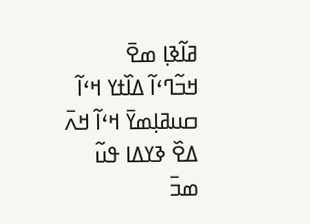ߥߊ߬ߢߊ߲ ߘߐ߫
ߞߏ߬ߣߵߊ߬ ߡߊ߰ߙߌ ߞߵߊ߬ ߛߎߥߊ߲ߘߌ߫ ߞߵߊ߬ ߞߍ߫ ߡߐ߰ ߢߌߡߊ ߟߎ߬ ߘߏ߫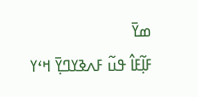ߘߌ߫
ߓߊ߲߬ߓߊ߮ ߟߎ߬ ߓߍߢߌߣߌ߲߫ ߞߵߌ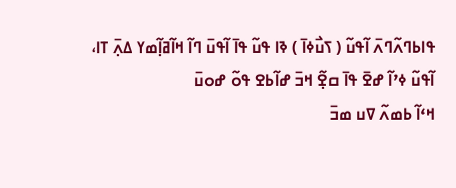ߟߊߕߣߍ߬ߣߍ߫ ߊ߬ߟߎ߬ ( ߖߎ߯ߦߊ߫ ) ߢߊ ߟߎ߬ ߟߊ߫ ߊ߬ߟߎ߫ ߣߊ߬ ߞߊ߬ߥߊ߲߬ߘߌ ߡߍ߲߫ ߠߊ، ߊ߬ߟߎ߬ ߦߴߊ߬ ߝߐ߫ ߟߊ߫ ߛߐ߲߬ ߞߏ߫ ߝߊ߬ߕߐ ߟߋ߬ ߝߋߎ߫
ߞߵߊ߬ ߕߘߍ߬ ߜߎ ߘߏ߫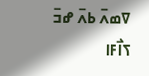ߜߘߍ߫ ߕߍ߫ ߝߏ߫ ߖߊ߯ߓߊ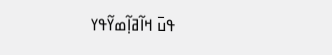ߟߎ߫ ߞߊ߬ߥߊ߲߬ߘߌ߬ߟߌ